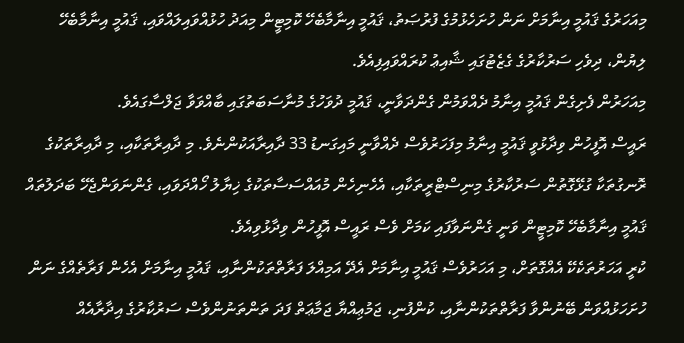މިއަހަރުގެ ޤައުމީ އިނާމަށް ނަން ހުށަހެޅުމުގެ ފުރުޞަތު، ޤައުމީ އިނާމާބެހޭ ކޮމިޓީން މިއަދު ހުޅުއްވައިލައްވައި، ޤައުމީ އިނާމާބެހޭ ލިޔުން، ދިވެހި ސަރުކާރުގެ ގެޒެޓުގައި ޝާއިޢު ކުރައްވައިފިއެވެ.
މިއަހަރުން ފެށިގެން ޤައުމީ އިނާމު ދެއްވަމުން ގެންދަވާނީ، ޤައުމީ ދުވަހުގެ މުނާސަބަތުގައި ބާއްވަވާ ޖަލްސާގައެވެ.
ރައީސް އޮފީހުން ވިދާޅުވީ ޤައުމީ އިނާމު މިފަހަރުވެސް ދެއްވާނީ މައިގަނޑު 33 ދާއިރާއަކުންނެވެ. މި ދާއިރާތަކާއި، މި ދާއިރާތަކުގެ ރޮނގުތަކާ ގުޅޭގޮތުން ސަރުކާރުގެ މިނިސްޓްރީތަކާއި، އެހެނިހެން މުއައްސަސާތަކުގެ ޚިޔާލު ހޯއްދަވައި، ގެންނަވަންޖެހޭ ބަދަލުތައް ޤައުމީ އިނާމާބެހޭ ކޮމިޓީން ވަނީ ގެންނަވާފައި ކަމަށް ވެސް ރައީސް އޮފީހުން ވިދާޅުވިއެވެ.
ކުރީ އަހަރުތަކެކޭ އެއްގޮތަށް، މި އަހަރުވެސް ޤައުމީ އިނާމަށް އެދޭ އަމިއްލަ ފަރާތްތަކުންނާއި، ޤައުމީ އިނާމަށް އެހެން ފަރާތެއްގެ ނަން ހުށަހަޅުއްވަން ބޭނުންވާ ފަރާތްތަކުންނާއި، ކުންފުނި، ޖަމުޢިއްޔާ ޖަމާޢަތް ފަދަ ތަންތަނުންވެސް ސަރުކާރުގެ އިދާރާއެއް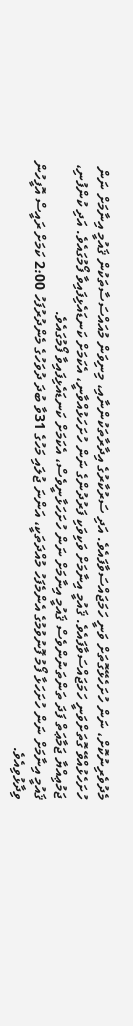މެދުވެރިނުކޮށް، ނަން ހުށަހެޅޭގޮތަށް ވަނީ ހަމަޖައްސަވާފައެވެ. އަދި ސަރުކާރުގެ އިދާރާތަކުންނާއި، މިނިވަން މުއައްސަސާތަކުން ޤައުމީ އިނާމަށް ނަން ހުށަހެޅުއްވޭ ގޮތަށްވަނީ ހަމަޖައްސަވާފައެވެ. ޤައުމީ އިނާމަށް ވަކިވަކި ފަރުދުންގެ ނަން ހުށަހަޅުއްވާނީ، އެކަމަށް ކަނޑައެޅިފައިވާ ފޯމުގައެވެ. އަދި ކުންފުނި، ޖަމުޢިއްޔާ ޖަމާޢަތް ފަދަ ތަންތަނުންވެސް ޤައުމީ އިނާމަށް ނަން ހުށަހަޅާނީވެސް، އެކަމަށް ކަނޑައެޅިފައިވާ ފޯމުގައެވެ.
ޤައުމީ އިނާމަށް ނަން ހުށަހަޅާ ފޯމު ފޮނުވުމުގެ އެންމެފަހު މުއްދަތަކީ، އަންނަ ޖުލައި މަހުގެ 31ވާ ބުދަ ދުވަހުގެ މެންދުރުފަހު 2:00 ކަމަށް ރައީސް އޮފީހުން ވިދާޅުވިއެވެ.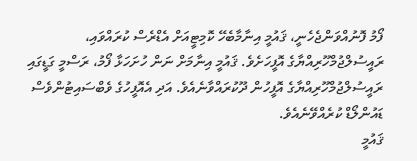ފޯމު ފޮނުއްވަންޖެހެނީ، ޤައުމީ އިނާމާބެހޭ ކޮމިޓީއަށް އެޑްރެސް ކުރައްވައި، ރައީސުލްޖުމްހޫރިއްޔާގެ އޮފީހަށެވެ. ޤައުމީ އިނާމަށް ނަން ހުށަހަޅާ ފޯމު، ރަސްމީ ގަޑީގައި ރައީސުލްޖުމްހޫރިއްޔާގެ އޮފީހުން ދޫކުރައްވާނެއެވެ. އަދި އެއޮފީހުގެ ވެބްސައިޓުންވެސް ޑައުންލޯޑް ކުރެއްވޭނެއެވެ.
ޤައުމީ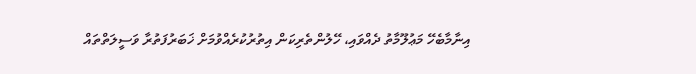އިނާމާބެހޭ މަޢުލޫމާތު ދެއްވައި، ހޭލުންތެރިކަން އިތުރުކުރެއްވުމަށް ޚަބަރުފަތުރާ ވަސީލަތްތައް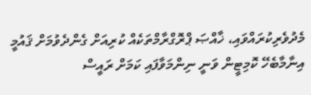މެދުވެރިކުރައްވައި، ޚާއްޞަ ޕްރޮގްރާމްތަކެއް ކުރިއަށް ގެންދެވުމަށް ޤައުމީ އިނާމާބެހޭ ކޮމިޓީން ވަނީ ނިންމަވާފައި ކަމަށް ރައީސް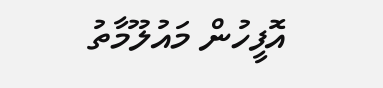އޮފީހުން މައުލޫމާތު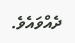ދެއްވައެވެ.